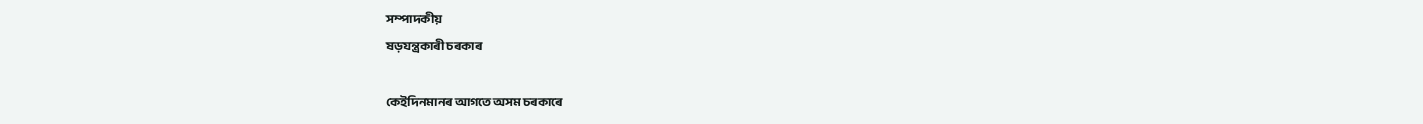সম্পাদকীয়
ষড়যন্ত্ৰকাৰী চৰকাৰ

কেইদিনমানৰ আগতে অসম চৰকাৰে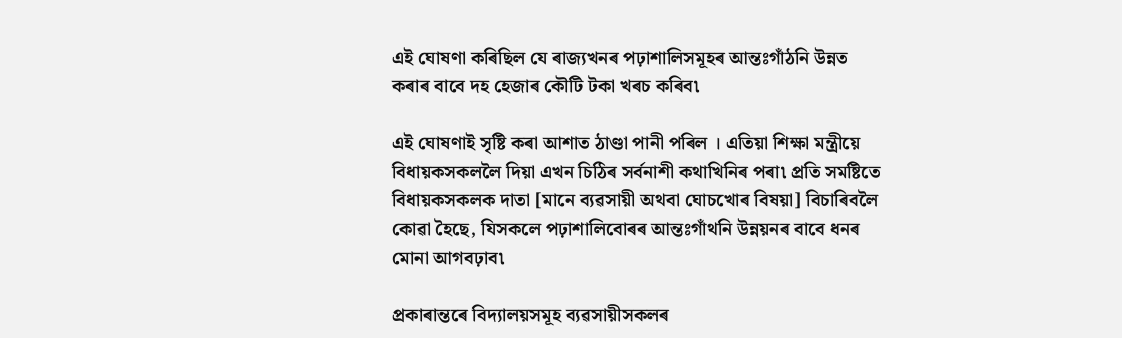এই ঘোষণা কৰিছিল যে ৰাজ্যখনৰ পঢ়াশালিসমূহৰ আন্তঃগাঁঠনি উন্নত কৰাৰ বাবে দহ হেজাৰ কৌটি টকা খৰচ কৰিব৷

এই ঘোষণাই সৃষ্টি কৰা আশাত ঠাণ্ডা পানী পৰিল । এতিয়া শিক্ষা মন্ত্ৰীয়ে বিধায়কসকললৈ দিয়া এখন চিঠিৰ সৰ্বনাশী কথাখিনিৰ পৰা৷ প্ৰতি সমষ্টিতে বিধায়কসকলক দাতা [মানে ব্যৱসায়ী অথবা ঘোচখোৰ বিষয়া] বিচাৰিবলৈ কোৱা হৈছে, যিসকলে পঢ়াশালিবোৰৰ আন্তঃগাঁথনি উন্নয়নৰ বাবে ধনৰ মোনা আগবঢ়াব৷

প্ৰকাৰান্তৰে বিদ্যালয়সমূহ ব্যৱসায়ীসকলৰ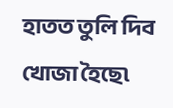হাতত তুলি দিব খোজা হৈছে৷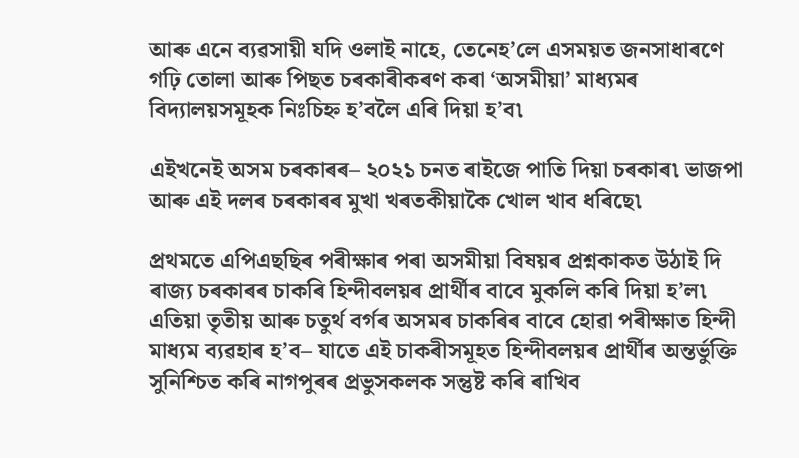আৰু এনে ব্যৱসায়ী যদি ওলাই নাহে, তেনেহ’লে এসময়ত জনসাধাৰণে গঢ়ি তোলা আৰু পিছত চৰকাৰীকৰণ কৰা ‘অসমীয়া’ মাধ্যমৰ বিদ্যালয়সমূহক নিঃচিহ্ন হ’বলৈ এৰি দিয়া হ’ব৷

এইখনেই অসম চৰকাৰৰ– ২০২১ চনত ৰাইজে পাতি দিয়া চৰকাৰ৷ ভাজপা আৰু এই দলৰ চৰকাৰৰ মুখা খৰতকীয়াকৈ খোল খাব ধৰিছে৷

প্ৰথমতে এপিএছছিৰ পৰীক্ষাৰ পৰা অসমীয়া বিষয়ৰ প্ৰশ্নকাকত উঠাই দি ৰাজ্য চৰকাৰৰ চাকৰি হিন্দীবলয়ৰ প্ৰাৰ্থীৰ বাবে মুকলি কৰি দিয়া হ’ল৷ এতিয়া তৃতীয় আৰু চতুৰ্থ বৰ্গৰ অসমৰ চাকৰিৰ বাবে হোৱা পৰীক্ষাত হিন্দী মাধ্যম ব্যৱহাৰ হ’ব– যাতে এই চাকৰীসমূহত হিন্দীবলয়ৰ প্ৰাৰ্থীৰ অন্তৰ্ভুক্তি সুনিশ্চিত কৰি নাগপুৰৰ প্ৰভুসকলক সন্তুষ্ট কৰি ৰাখিব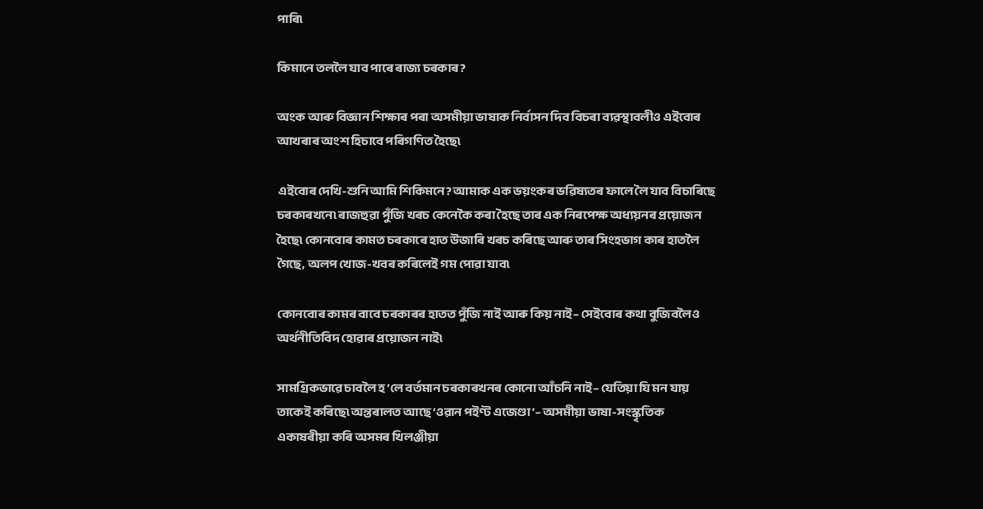পাৰি৷

কিমানে তললৈ যাব পাৰে ৰাজ্য চৰকাৰ?

অংক আৰু বিজ্ঞান শিক্ষাৰ পৰা অসমীয়া ভাষাক নিৰ্বাসন দিব বিচৰা ব্যৱস্থাবলীও এইবোৰ আখৰাৰ অংশ হিচাবে পৰিগণিত হৈছে৷

এইবোৰ দেখি-শুনি আমি শিকিমনে? আমাক এক ভয়ংকৰ ভৱিষ্যতৰ ফালে লৈ যাব বিচাৰিছে চৰকাৰখনে৷ ৰাজহুৱা পুঁজি খৰচ কেনেকৈ কৰা হৈছে তাৰ এক নিৰপেক্ষ অধ্যয়নৰ প্ৰয়োজন হৈছে৷ কোনবোৰ কামত চৰকাৰে হাত উজাৰি খৰচ কৰিছে আৰু তাৰ সিংহভাগ কাৰ হাতলৈ গৈছে, অলপ খোজ-খবৰ কৰিলেই গম পোৱা যাব৷

কোনবোৰ কামৰ বাবে চৰকাৰৰ হাতত পুঁজি নাই আৰু কিয় নাই– সেইবোৰ কথা বুজিবলৈও অৰ্থনীতিবিদ হোৱাৰ প্ৰয়োজন নাই৷

সামগ্ৰিকভাৱে চাবলৈ হ’লে বৰ্তমান চৰকাৰখনৰ কোনো আঁচনি নাই– যেতিয়া যি মন যায় তাকেই কৰিছে৷ অন্তৰালত আছে ‘ওৱান পইণ্ট এজেণ্ডা’– অসমীয়া ভাষা-সংস্কৃতিক একাষৰীয়া কৰি অসমৰ খিলঞ্জীয়া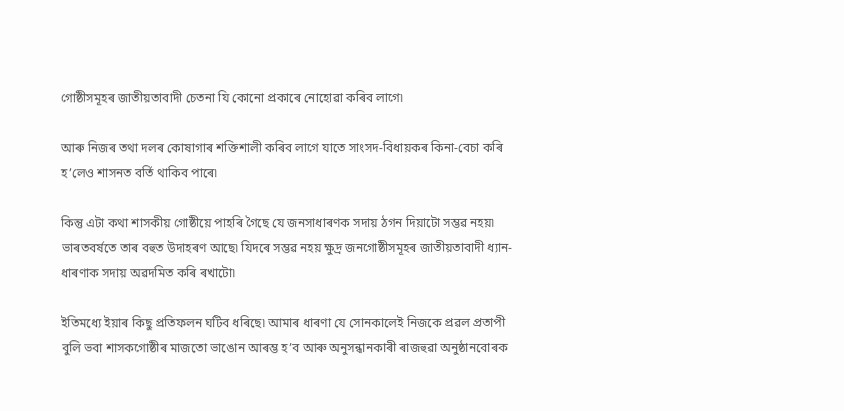গোষ্ঠীসমূহৰ জাতীয়তাবাদী চেতনা যি কোনো প্ৰকাৰে নোহোৱা কৰিব লাগে৷

আৰু নিজৰ তথা দলৰ কোষাগাৰ শক্তিশালী কৰিব লাগে যাতে সাংসদ-বিধায়কৰ কিনা-বেচা কৰি হ’লেও শাসনত বৰ্তি থাকিব পাৰে৷

কিন্তু এটা কথা শাসকীয় গোষ্ঠীয়ে পাহৰি গৈছে যে জনসাধাৰণক সদায় ঠগন দিয়াটো সম্ভৱ নহয়৷ ভাৰতবৰ্ষতে তাৰ বহুত উদাহৰণ আছে৷ যিদৰে সম্ভৱ নহয় ক্ষুদ্ৰ জনগোষ্ঠীসমূহৰ জাতীয়তাবাদী ধ্যান-ধাৰণাক সদায় অৱদমিত কৰি ৰখাটো৷

ইতিমধ্যে ইয়াৰ কিছু প্ৰতিফলন ঘটিব ধৰিছে৷ আমাৰ ধাৰণা যে সোনকালেই নিজকে প্ৰৱল প্ৰতাপী বুলি ভবা শাসকগোষ্ঠীৰ মাজতো ভাঙোন আৰম্ভ হ’ব আৰু অনুসন্ধানকাৰী ৰাজহুৱা অনুষ্ঠানবোৰক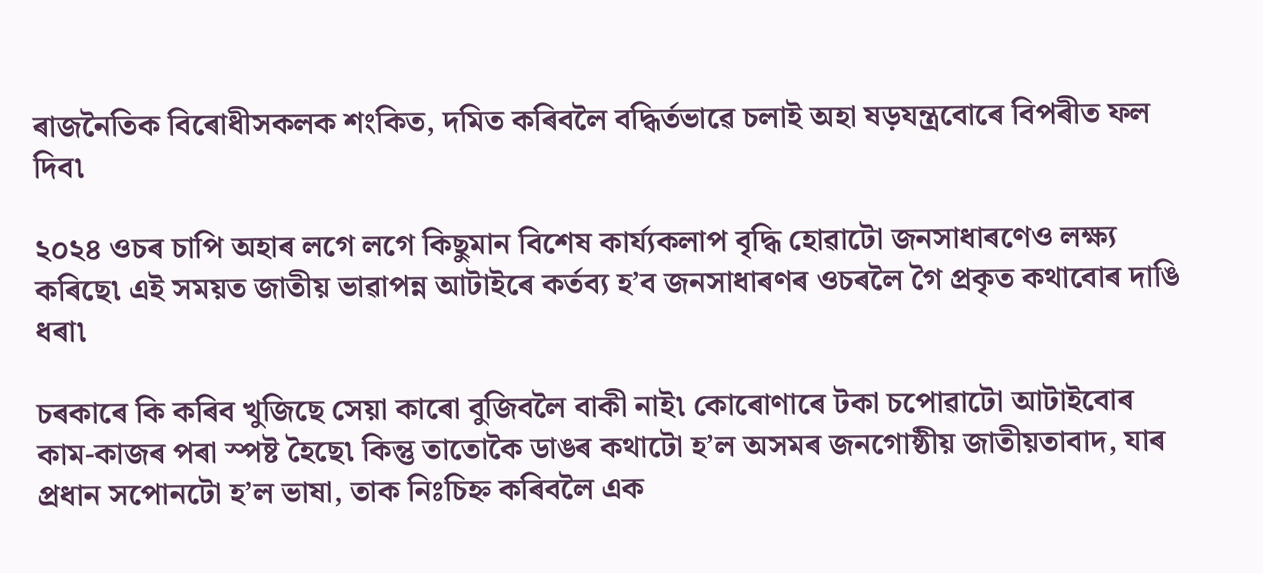ৰাজনৈতিক বিৰোধীসকলক শংকিত, দমিত কৰিবলৈ বদ্ধিৰ্তভাৱে চলাই অহা ষড়যন্ত্ৰবোৰে বিপৰীত ফল দিব৷

২০২৪ ওচৰ চাপি অহাৰ লগে লগে কিছুমান বিশেষ কাৰ্য্যকলাপ বৃদ্ধি হোৱাটো জনসাধাৰণেও লক্ষ্য কৰিছে৷ এই সময়ত জাতীয় ভাৱাপন্ন আটাইৰে কৰ্তব্য হ’ব জনসাধাৰণৰ ওচৰলৈ গৈ প্ৰকৃত কথাবোৰ দাঙি ধৰা৷

চৰকাৰে কি কৰিব খুজিছে সেয়া কাৰো বুজিবলৈ বাকী নাই৷ কোৰোণাৰে টকা চপোৱাটো আটাইবোৰ কাম-কাজৰ পৰা স্পষ্ট হৈছে৷ কিন্তু তাতোকৈ ডাঙৰ কথাটো হ’ল অসমৰ জনগোষ্ঠীয় জাতীয়তাবাদ, যাৰ প্ৰধান সপোনটো হ’ল ভাষা, তাক নিঃচিহ্ন কৰিবলৈ এক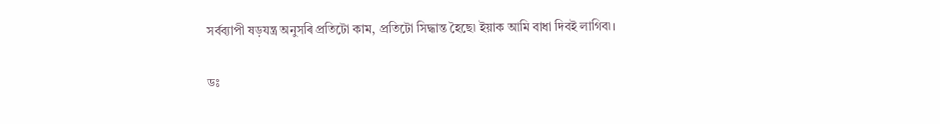সৰ্বব্যাপী ষড়যন্ত্ৰ অনুসৰি প্ৰতিটো কাম, প্ৰতিটো সিদ্ধান্ত হৈছে৷ ইয়াক আমি বাধা দিবই লাগিব৷।

ডঃ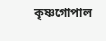কৃষ্ণগোপাল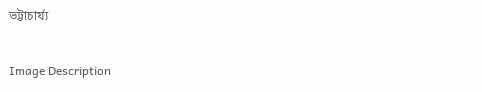ভট্টাচাৰ্য্য

Image Description